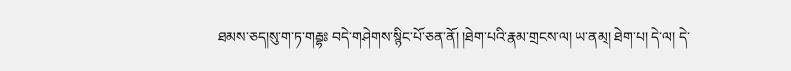ཐམས་ཅད།སུ་ག་ཏ་གརྦྷཿ བདེ་གཤེགས་སྙིང་པོ་ཅན་ནོ། །ཐེག་པའི་རྣམ་གྲངས་ལ། ཡ་ནམ྄། ཐེག་པ། དེ་ལ། དེ་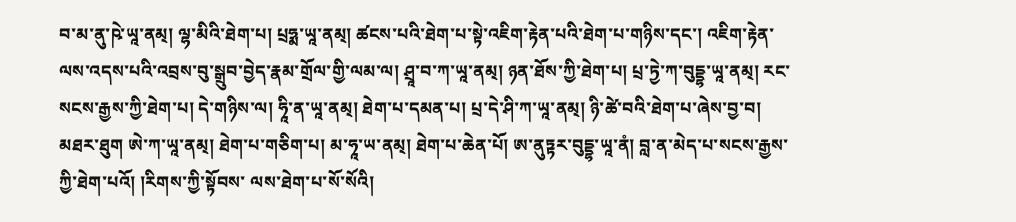བ་མ་ནུ་ཥེ་ཡཱ་ནམ྄། ལྷ་མིའི་ཐེག་པ། པྲཧྨ་ཡཱ་ནམ྄། ཚངས་པའི་ཐེག་པ་སྟེ་འཇིག་རྟེན་པའི་ཐེག་པ་གཉིས་དང་། འཇིག་རྟེན་ལས་འདས་པའི་འབྲས་བུ་སྒྲུབ་བྱེད་རྣམ་གྲོལ་གྱི་ལམ་ལ། ཤྲཱ་བ་ཀ་ཡཱ་ནམ྄། ཉན་ཐོས་ཀྱི་ཐེག་པ། པྲ་ཏྱེ་ཀ་བུདྡྷ་ཡཱ་ནམ྄། རང་སངས་རྒྱས་ཀྱི་ཐེག་པ། དེ་གཉིས་ལ། ཧཱི་ན་ཡཱ་ནམ྄། ཐེག་པ་དམན་པ། པྲ་དེ་ཤི་ཀ་ཡཱ་ནམ྄། ཉི་ཚེ་བའི་ཐེག་པ་ཞེས་བྱ་བ། མཐར་ཐུག ཨེ་ཀ་ཡཱ་ནམ྄། ཐེག་པ་གཅིག་པ། མ་ཧཱ་ཡ་ནམ྄། ཐེག་པ་ཆེན་པོ། ཨ་ནུཏྟར་བུདྡྷ་ཡཱ་ནཾ། བླ་ན་མེད་པ་སངས་རྒྱས་ཀྱི་ཐེག་པའོ། །རིགས་ཀྱི་སྟོབས་ ལས་ཐེག་པ་སོ་སོའི།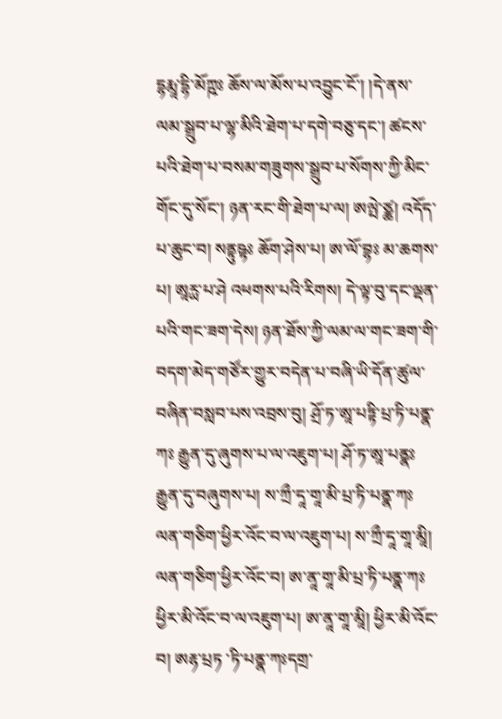དྷརྨཱ་དྷི་མོཀྵཿ ཆོས་ལ་མོས་པ་འབྱུང་ངོ་། །དེ་ནས་ལམ་སྒྲུབ་པ་ལྷ་མིའི་ཐེག་པ་དགེ་བཅུ་དང་། ཚངས་པའི་ཐེག་པ་བསམ་གཟུགས་སྒྲུབ་པ་སོགས་ཀྱི་མིང་གོང་དུ་སོང་། ཉན་རང་གི་ཐེག་པ་ལ། ཨལྤེ་ཙྪ། འདོད་པ་ཆུང་བ། སནྟུཥྟཿ ཆོག་ཤེས་པ། ཨ་ལོ་བྷཿ མ་ཆགས་པ། ཨཱཪྻ་པ་ཤེ འཕགས་པའི་རིགས། དེ་ལྟ་བུ་དང་ལྡན་པའི་གང་ཟག་དེས། ཉན་ཐོས་ཀྱི་ལམ་ལ་གང་ཟག་གི་བདག་མེད་གཙོར་གྱུར་བདེན་པ་བཞི་ཡི་དོན་ཚུལ་བཞིན་བསླབ་པས་འབྲས་བུ། ཤྲོ་ཏ་ཨཱ་པཏྟི་པྲ་ཏི་པནྣ་ཀཿ རྒྱུན་དུ་ཞུགས་པ་ལ་འཇུག་པ། ཤོ་ཏ་ཨཱ་པནྣཿ རྒྱུན་དུ་བཞུགས་པ། ས་ཀྲྀ་དཱ་གཱ་མི་པྲ་ཏི་པནྣ་ཀཿ ལན་གཅིག་ཕྱིར་འོང་བ་ལ་འཇུག་པ། ས་ཀྲྀ་དཱ་གཱ་མཱི། ལན་གཅིག་ཕྱིར་འོང་བ། ཨ་ནཱ་གཱ་མི་པྲ་ཏི་པནྣ་ཀཿ ཕྱིར་མི་འོང་བ་ལ་འཇུག་པ། ཨ་ནཱ་གཱ་མཱི། ཕྱིར་མི་འོང་བ། ཨརྷ་པྲཏ ་ཏི་པནྣ་ཀཿདགྲ་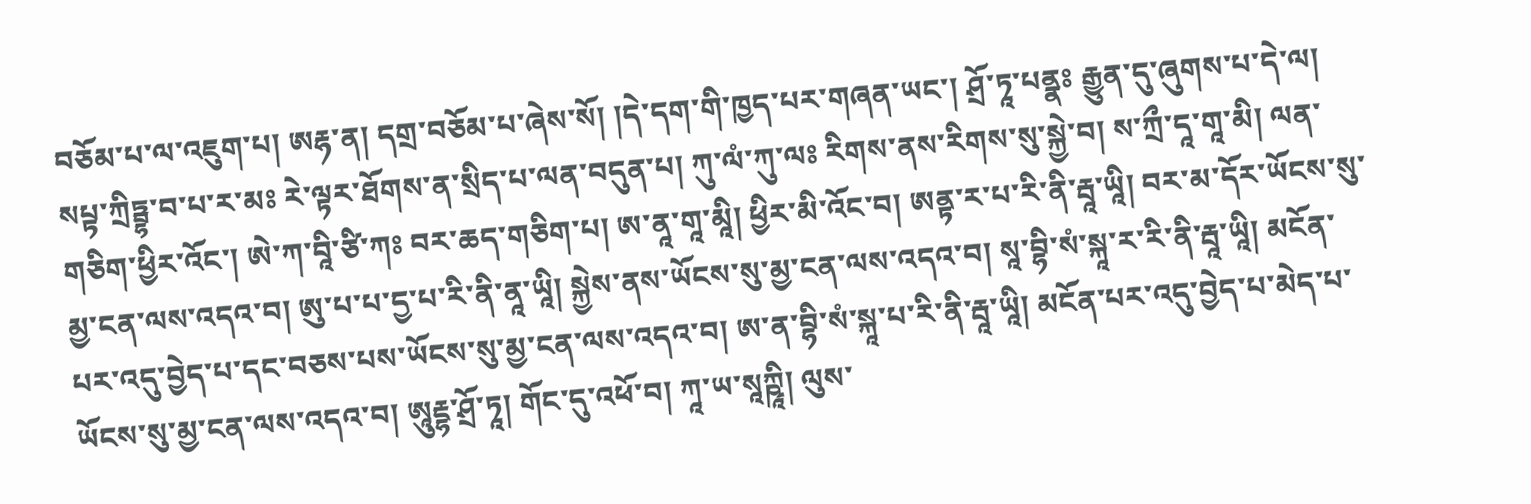བཅོམ་པ་ལ་འཇུག་པ། ཨརྷ་ན། དགྲ་བཅོམ་པ་ཞེས་སོ། །དེ་དག་གི་ཁྱད་པར་གཞན་ཡང་། ཤྲོ་ཏཱ་པནྣཿ རྒྱུན་དུ་ཞུགས་པ་དེ་ལ། སཔྟ་ཀྲིཏྦྷ་བ་པ་ར་མཿ རེ་ལྟར་ཐོགས་ན་སྲིད་པ་ལན་བདུན་པ། ཀུ་ལཾ་ཀུ་ལཿ རིགས་ནས་རིགས་སུ་སྐྱེ་བ། ས་ཀྲྀ་དཱ་གཱ་མི། ལན་གཅིག་ཕྱིར་འོང་། ཨེ་ཀ་བཱི་ཙི་ཀཿ བར་ཆད་གཅིག་པ། ཨ་ནཱ་གཱ་མཱི། ཕྱིར་མི་འོང་བ། ཨནྟ་ར་པ་རི་ནི་རྦཱ་ཡཱི། བར་མ་དོར་ཡོངས་སུ་མྱ་ངན་ལས་འདའ་བ། ཨུ་པ་པ་དྱ་པ་རི་ནི་ནཱ་ཡཱི། སྐྱེས་ནས་ཡོངས་སུ་མྱ་ངན་ལས་འདའ་བ། སཱ་བྷི་སཾ་སྐཱ་ར་རི་ནི་རྦཱ་ཡཱི། མངོན་པར་འདུ་བྱེད་པ་དང་བཅས་པས་ཡོངས་སུ་མྱ་ངན་ལས་འདའ་བ། ཨ་ན་བྷི་སཾ་སྐཱ་པ་རི་ནི་རྦཱ་ཡཱི། མངོན་པར་འདུ་བྱེད་པ་མེད་པ་ཡོངས་སུ་མྱ་ངན་ལས་འདའ་བ། ཨཱུརྡྷ་ཤྲོ་ཏཱ། གོང་དུ་འཕོ་བ། ཀཱ་ཡ་སཱཀྵཱི། ལུས་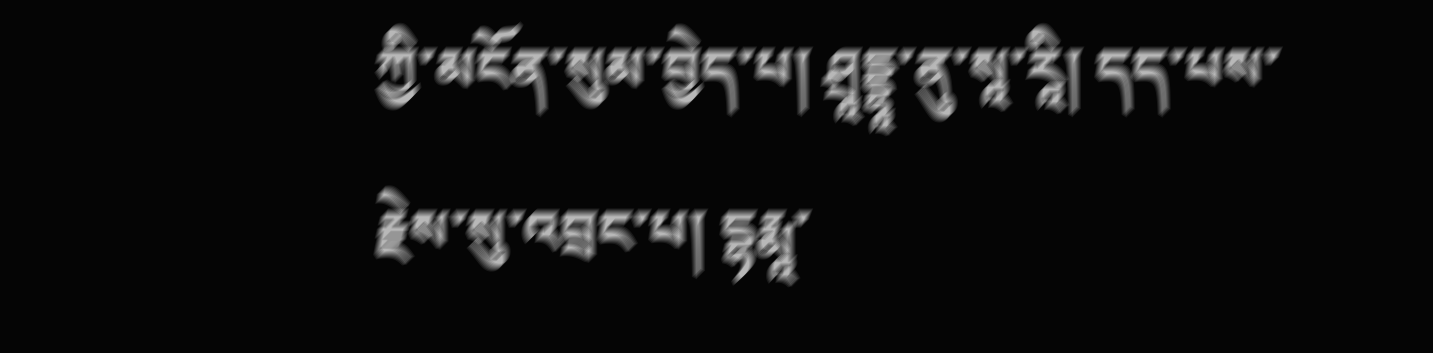ཀྱི་མངོན་སུམ་བྱེད་པ། ཤྲཱདྡྷཱ་ནུ་སཱ་རཱི། དད་པས་རྗེས་སུ་འབྲང་པ། དྷརྨཱ་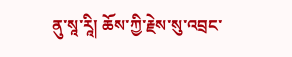ནུ་སཱ་རཱི། ཆོས་ཀྱི་རྗེས་སུ་འབྲང་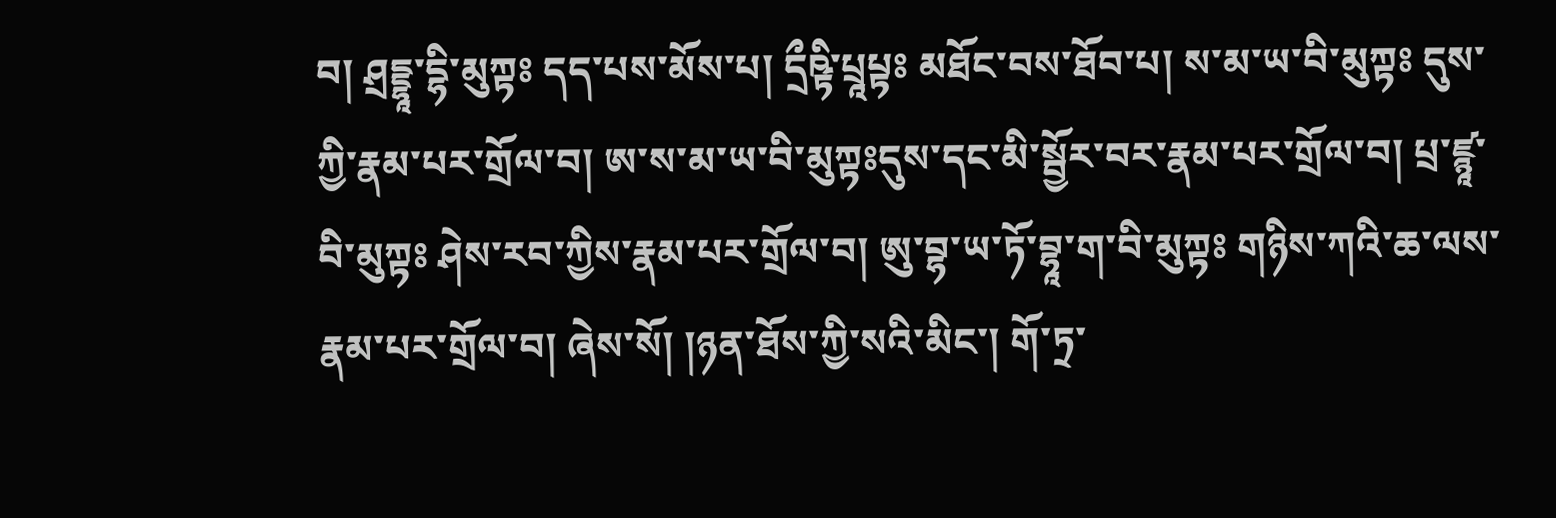བ། ཤྲདྡྷཱ་དྷི་མུཀྟཿ དད་པས་མོས་པ། དྲྀཥྟི་པྲཱཔྟཿ མཐོང་བས་ཐོབ་པ། ས་མ་ཡ་བི་མུཀྟཿ དུས་ཀྱི་རྣམ་པར་གྲོལ་བ། ཨ་ས་མ་ཡ་བི་མུཀྟཿདུས་དང་མི་སྦྱོར་བར་རྣམ་པར་གྲོལ་བ། པྲ་ཛྙཱ་བི་མུཀྟཿ ཤེས་རབ་ཀྱིས་རྣམ་པར་གྲོལ་བ། ཨུ་བྷ་ཡ་ཏོ་བྷཱ་ག་བི་མུཀྟཿ གཉིས་ཀའི་ཆ་ལས་རྣམ་པར་གྲོལ་བ། ཞེས་སོ། །ཉན་ཐོས་ཀྱི་སའི་མིང་། གོ་ཏྲ་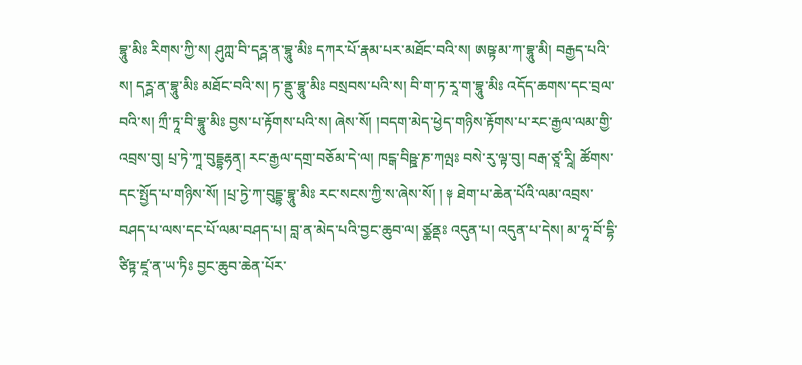བྷཱུ་མིཿ རིགས་ཀྱི་ས། ཤུཀླ་བི་དཪྴ་ན་བྷཱུ་མིཿ དཀར་པོ་རྣམ་པར་མཐོང་བའི་ས། ཨཥྟ་མ་ཀ་བྷཱུ་མི། བརྒྱད་པའི་ས། དཪྴ་ན་བྷཱུ་མིཿ མཐོང་བའི་ས། ཏ་ནྡུ་བྷཱུ་མིཿ བསྲབས་པའི་ས། བི་ག་ཏ་རཱ་ག་བྷཱུ་མིཿ འདོད་ཆགས་དང་བྲལ་བའི་ས། ཀྲྀ་ཏཱ་བི་བྷཱུ་མིཿ བྱས་པ་རྟོགས་པའི་ས། ཞེས་སོ། །བདག་མེད་ཕྱེད་གཉིས་རྟོགས་པ་རང་རྒྱལ་ལམ་གྱི་འབྲས་བུ། པྲ་ཏེ་ཀཱ་བུདྡྷརྷན྄། རང་རྒྱལ་དགྲ་བཅོམ་དེ་ལ། ཁངྒ་བིཥྛ་ཎ་ཀལྤཿ བསེ་རུ་ལྟ་བུ། བརྒ་ཙཱ་རཱི། ཚོགས་དང་སྤྱོད་པ་གཉིས་སོ། །པྲ་ཏྱེ་ཀ་བུདྡྷ་བྷཱུ་མིཿ རང་སངས་ཀྱི་ས་ཞེས་སོ། ། ༈ ཐེག་པ་ཆེན་པོའི་ལམ་འབྲས་བཤད་པ་ལས་དང་པོ་ལམ་བཤད་པ། བླ་ན་མེད་པའི་བྱང་ཆུབ་ལ། ཙྪནྡཿ འདུན་པ། འདུན་པ་དེས། མ་ཧཱ་བོ་དྷི་ཙིཏྟ་ཛཱ་ན་ཡ་ཏིཿ བྱང་ཆུབ་ཆེན་པོར་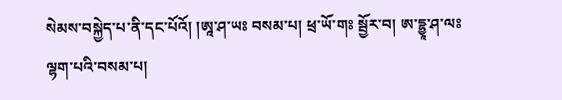སེམས་བསྐྱེད་པ་ནི་དང་པོའོ། །ཨཱ་ཤ་ཡཿ བསམ་པ། ཕྲ་ཡོ་གཿ སྦྱོར་བ། ཨ་དྷྱཱ་ཤ་ལཿ ལྷག་པའི་བསམ་པ།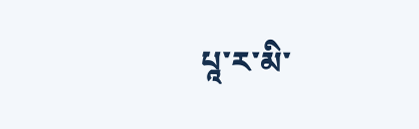པཱ་ར་མི་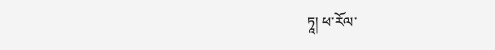ཏཱ། ཕ་རོལ་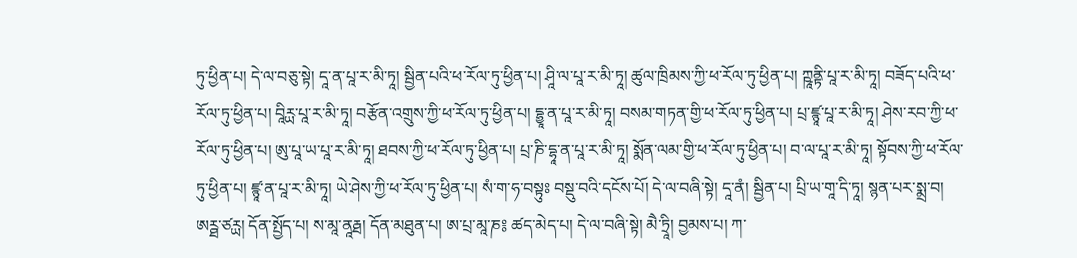ཏུ་ཕྱིན་པ། དེ་ལ་བཅུ་སྟེ། དཱ་ན་པཱ་ར་མི་ཏཱ། སྦྱིན་པའི་ཕ་རོལ་ཏུ་ཕྱིན་པ། ཤཱི་ལ་པཱ་ར་མི་ཏཱ། ཚུལ་ཁྲིམས་ཀྱི་ཕ་རོལ་ཏུ་ཕྱིན་པ། ཀྵཱནྟི་པཱ་ར་མི་ཏཱ། བཟོད་པའི་ཕ་རོལ་ཏུ་ཕྱིན་པ། བཱིཪྻ་པཱ་ར་མི་ཏཱ། བརྩོན་འགྲུས་ཀྱི་ཕ་རོལ་ཏུ་ཕྱིན་པ། དྷྱཱ་ན་པཱ་ར་མི་ཏཱ། བསམ་གཏན་གྱི་ཕ་རོལ་ཏུ་ཕྱིན་པ། པྲ་ཛྙཱ་པཱ་ར་མི་ཏཱ། ཤེས་རབ་ཀྱི་ཕ་རོལ་ཏུ་ཕྱིན་པ། ཨུ་པཱ་ཡ་པཱ་ར་མི་ཏཱ། ཐབས་ཀྱི་ཕ་རོལ་ཏུ་ཕྱིན་པ། པྲ་ཎི་དྷཱ་ན་པཱ་ར་མི་ཏཱ། སྨོན་ལམ་གྱི་ཕ་རོལ་ཏུ་ཕྱིན་པ། བ་ལ་པཱ་ར་མི་ཏཱ། སྟོབས་ཀྱི་ཕ་རོལ་ཏུ་ཕྱིན་པ། ཛྙཱ་ན་པཱ་ར་མི་ཏཱ། ཡེ་ཤེས་ཀྱི་ཕ་རོལ་ཏུ་ཕྱིན་པ། སཾ་ག་ཧ་བསྟུཿ བསྡུ་བའི་དངོས་པོ། དེ་ལ་བཞི་སྟེ། དཱ་ནཾ། སྦྱིན་པ། པྲི་ཡ་གཱ་དི་ཏཱ། སྙན་པར་སྨྲ་བ། ཨཪྠ་ཙཪྻ། དོན་སྤྱོད་པ། ས་མཱ་ནཱརྠ། དོན་མཐུན་པ། ཨ་པྲ་མཱ་ཎ༔ ཚད་མེད་པ། དེ་ལ་བཞི་སྟེ། མཻ་ཏྲཱི། བྱམས་པ། ཀ་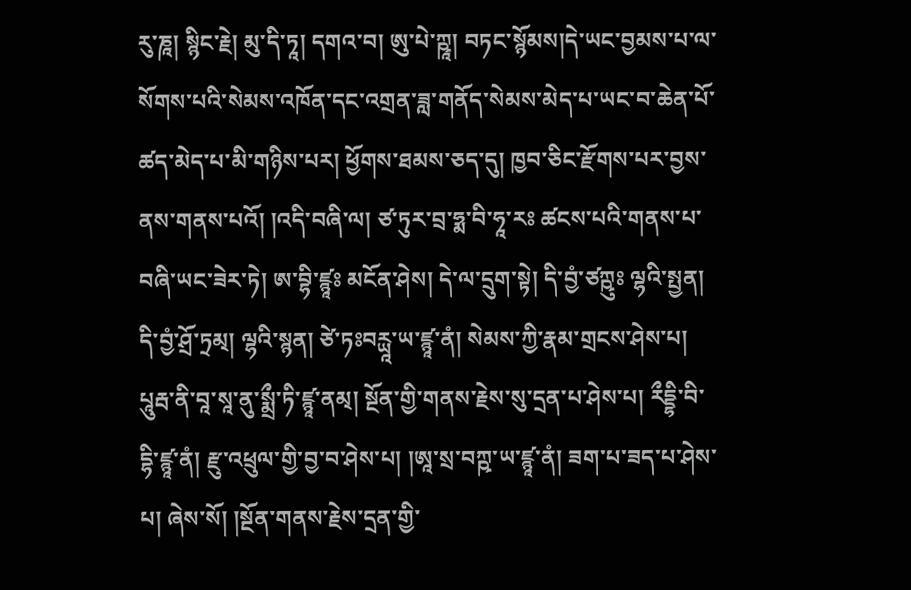རུ་ཎཱ། སྙིང་རྗེ། མུ་དི་ཏཱ། དགའ་བ། ཨུ་པེ་ཀྵཱ། བཏང་སྙོམས།དེ་ཡང་བྱམས་པ་ལ་སོགས་པའི་སེམས་འཁོན་དང་འགྲན་ཟླ་གནོད་སེམས་མེད་པ་ཡང་བ་ཆེན་པོ་ཚད་མེད་པ་མི་གཉིས་པར། ཕྱོགས་ཐམས་ཅད་དུ། ཁྱབ་ཅིང་རྫོགས་པར་བྱས་ནས་གནས་པའོ། །འདི་བཞི་ལ། ཙ་ཏུར་བྲ་ཧྨ་བི་ཧཱ་རཿ ཚངས་པའི་གནས་པ་བཞི་ཡང་ཟེར་ཏེ། ཨ་བྷི་ཛྙཱཿ མངོན་ཤེས། དེ་ལ་དྲུག་སྟེ། དི་བྱཾ་ཙཀྵུཿ ལྷའི་སྤྱན། དི་བྱཾ་ཤྲོ་ཏྲམ྄། ལྷའི་སྙན། ཙེ་ཏཿབཪྻཱ་ཡ་ཛྙཱ་ནཾ། སེམས་ཀྱི་རྣམ་གྲངས་ཤེས་པ། པཱུརྦ་ནི་བཱ་སཱ་ནུ་སྨྲྀ་ཏི་ཛྙཱ་ནམ྄། སྔོན་གྱི་གནས་རྗེས་སུ་དྲན་པ་ཤེས་པ། རྀདྡྷི་བི་དྷི་ཛྙཱ་ནཾ། རྫུ་འཕྲུལ་གྱི་བྱ་བ་ཤེས་པ། །ཨཱ་སྲ་བཀྵ་ཡ་ཛྙཱ་ནཾ། ཟག་པ་ཟད་པ་ཤེས་པ། ཞེས་སོ། །སྔོན་གནས་རྗེས་དྲན་གྱི་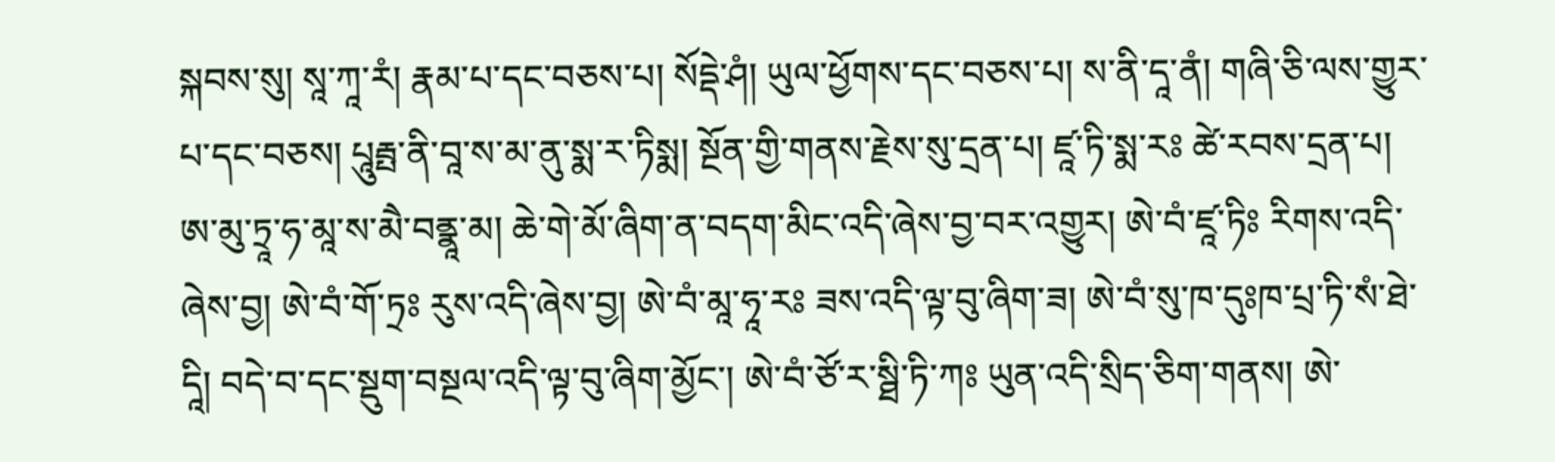སྐབས་སུ། སཱ་ཀཱ་རཾ། རྣམ་པ་དང་བཅས་པ། སོདྡེ་ཤཾ། ཡུལ་ཕྱོགས་དང་བཅས་པ། ས་ནི་དཱ་ནཾ། གཞི་ཅི་ལས་གྱུར་པ་དང་བཅས། པཱུརྦྤ་ནི་བཱ་ས་མ་ནུ་སྨ་ར་ཏིསྨ། སྔོན་གྱི་གནས་རྗེས་སུ་དྲན་པ། ཛཱ་ཏི་སྨ་རཿ ཚེ་རབས་དྲན་པ། ཨ་མུ་ཏྲཱ་ཧ་མཱ་ས་མཻ་བནྣཱ་མ། ཆེ་གེ་མོ་ཞིག་ན་བདག་མིང་འདི་ཞེས་བྱ་བར་འགྱུར། ཨེ་བཾ་ཛཱ་ཏིཿ རིགས་འདི་ཞེས་བྱ། ཨེ་བཾ་གོ་ཏྲཿ རུས་འདི་ཞེས་བྱ། ཨེ་བཾ་མཱ་ཧཱ་རཿ ཟས་འདི་ལྟ་བུ་ཞིག་ཟ། ཨེ་བཾ་སུ་ཁ་དུཿཁ་པྲ་ཏི་སཾ་ཐེ་དཱི། བདེ་བ་དང་སྡུག་བསྔལ་འདི་ལྟ་བུ་ཞིག་མྱོང་། ཨེ་བཾ་ཙོ་ར་སྠི་ཏི་ཀཿ ཡུན་འདི་སྲིད་ཅིག་གནས། ཨེ་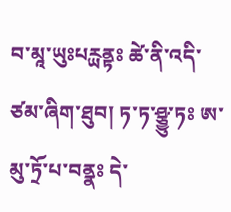བ་མཱ་ཡུཿཔཪྻནྟཿ ཚེ་ནི་འདི་ཙམ་ཞིག་ཐུབ། ཏ་ཏ་ཤྩྱུ་ཏཿ ཨ་མུ་ཏྲོ་པ་བནྣཿ དེ་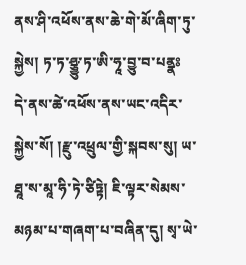ནས་ཤི་འཕོས་ནས་ཆེ་གེ་མོ་ཞིག་ཏུ་སྐྱེས། ཏ་ཏ་ཤྩྱུ་ཏ་ཨི་ཧཱ་བྱུ་བ་པནྣཿ དེ་ནས་ཚེ་འཕོས་ནས་ཡང་འདིར་སྐྱེས་སོ། །རྫུ་འཕྲུལ་གྱི་སྐབས་སུ། ཡ་ཐཱ་ས་མཱ་ཧི་ཏེ་ཙིཏྟེ། ཇི་ལྟར་སེམས་མཉམ་པ་གཞག་པ་བཞིན་དུ། སྭ་ཡེ་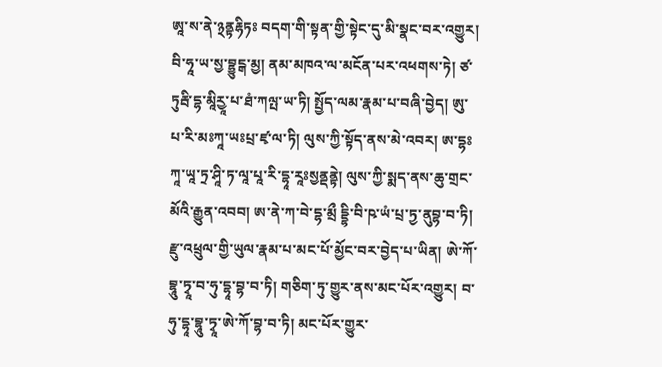ཨཱ་ས་ནེ་྅ནྟརྷིཏཿ བདག་གི་སྟན་གྱི་སྟེང་དུ་མི་སྣང་བར་འགྱུར། བི་ཧཱ་ཡ་སྱ་བྷྱུངྒ་མྱ། ནམ་མཁའ་ལ་མངོན་པར་འཕགས་ཏེ། ཙ་ཏུརྦི་དྷ་མཱིརྱཱ་པ་ཐཾ་ཀལྤ་ཡ་ཏི། སྤྱོད་ལམ་རྣམ་པ་བཞི་བྱེད། ཨུ་པ་རི་མཿཀཱ་ཡཿཔྲ་ཛྭ་ལ་ཏི། ལུས་ཀྱི་སྟོད་ནས་མེ་འབར། ཨ་དྷཿཀཱ་ཡཱ་ཏྲ་ཤཱི་ཏ་ལཱ་པཱ་རི་དྷཱ་རཱཿསྱནྡནྟེ། ལུས་ཀྱི་སྨད་ནས་ཆུ་གྲང་མོའི་རྒྱུན་འབབ། ཨ་ནེ་ཀ་བེ་དྷ་མྲྀ དྡྷི་བི་ཥ་ཡཾ་པྲ་ཏྱ་ནུབྷ་བ་ཏི། རྫུ་འཕྲུལ་གྱི་ཡུལ་རྣམ་པ་མང་པོ་མྱོང་བར་བྱེད་པ་ཡིན། ཨེ་ཀོ་བྷཱུ་ཏྭཱ་བ་ཧུ་དྷཱ་བྷ་བ་ཏི། གཅིག་ཏུ་གྱུར་ནས་མང་པོར་འགྱུར། བ་ཧུ་དྷཱ་བྷཱུ་ཏྭཱ་ཨེ་ཀོ་བྷ་བ་ཏི། མང་པོར་གྱུར་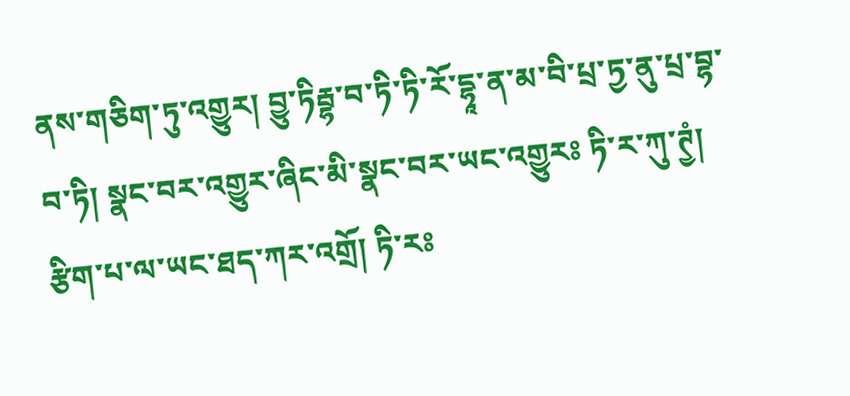ནས་གཅིག་ཏུ་འགྱུར། བྱུ་ཏིརྦྷ་བ་ཏི་ཏི་རོ་དྷཱ་ན་མ་བི་པྲ་ཏྱ་ནུ་པྲ་བྷ་བ་ཏི། སྣང་བར་འགྱུར་ཞིང་མི་སྣང་བར་ཡང་འགྱུརཿ ཏི་ར་ཀུ་ཊྱཾ། རྩིག་པ་ལ་ཡང་ཐད་ཀར་འགྲོ། ཏི་རཿ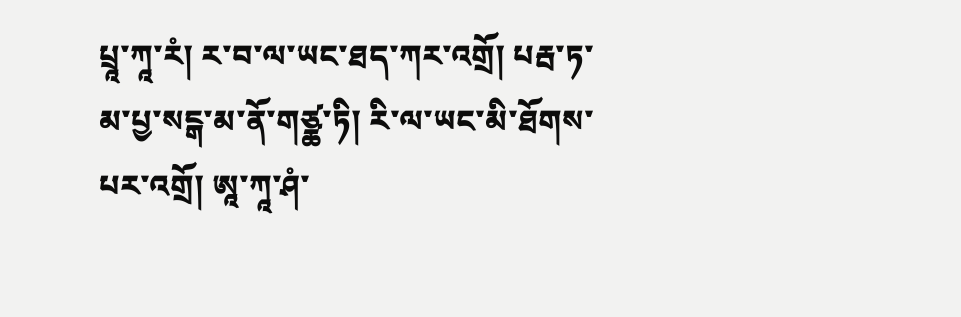པྲཱ་ཀཱ་རཾ། ར་བ་ལ་ཡང་ཐད་ཀར་འགྲོ། པརྦ་ཏ་མ་པྱ་སངྒ་མ་ནོ་གཙྪ་ཏི། རི་ལ་ཡང་མི་ཐོགས་པར་འགྲོ། ཨཱ་ཀཱ་ཤཾ་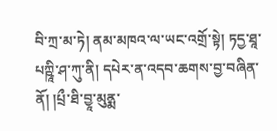བི་ཀྲ་མ་ཏེ། ནམ་མཁའ་ལ་ཡང་འགྲོ་སྟེ། ཏདྱ་ཐཱ་པཀྵཱི་ཤ་ཀུ་ནི། དཔེར་ན་འདབ་ཆགས་བྱ་བཞིན་ནོ། །པྲྀ་ཐི་བྱཱ་མུནྨ་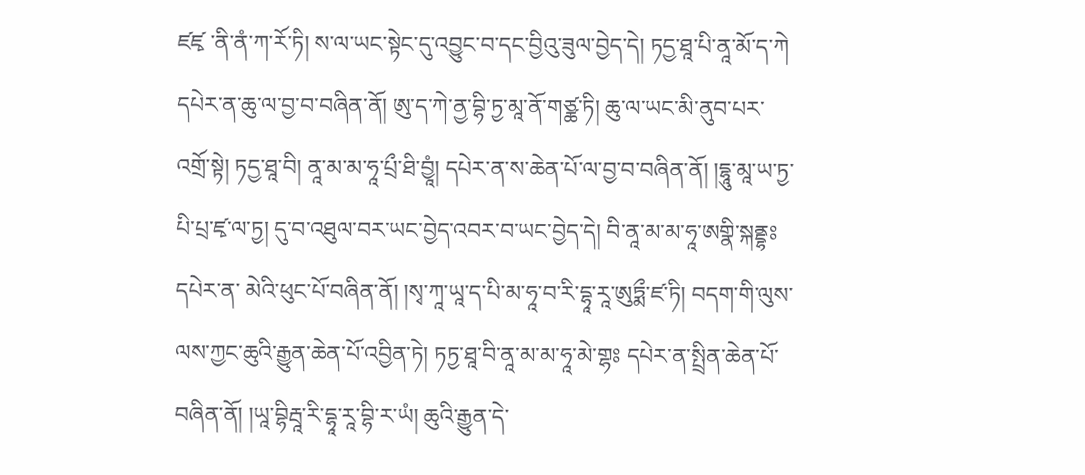ཛཛྭ ་ནི་ནཾ་ཀ་རོ་ཏི། ས་ལ་ཡང་སྟེང་དུ་འབྱུང་བ་དང་བྱིའུ་ཟུལ་བྱེད་དེ། ཏདྱ་ཐཱ་པི་ནཱ་མོ་ད་ཀེ དཔེར་ན་ཆུ་ལ་བྱ་བ་བཞིན་ནོ། ཨུ་ད་ཀེ་ནྱ་བྷི་ཏྱ་མཱ་ནོ་གཙྪ་ཏི། ཆུ་ལ་ཡང་མི་ནུབ་པར་འགྲོ་སྟེ། ཏདྱ་ཐཱ་བི། ནཱ་མ་མ་ཧཱ་པྲྀ་ཐི་བྱཱཾ། དཔེར་ན་ས་ཆེན་པོ་ལ་བྱ་བ་བཞིན་ནོ། །དྷཱུ་མཱ་ཡ་ཏྱ་པི་པྲ་ཛྭ་ལ་ཏྱ། དུ་བ་འཐུལ་བར་ཡང་བྱེད་འབར་བ་ཡང་བྱེད་དེ། བི་ནཱ་མ་མ་ཧཱ་ཨགྣི་སྐནྡྷཿ དཔེར་ན་ མེའི་ཕུང་པོ་བཞིན་ནོ། །སྭ་ཀཱ་ཡཱ་ད་པི་མ་ཧཱ་བ་རི་དྷཱ་རཱ་ཨུཏྨྀ་ཛ་ཏི། བདག་གི་ལུས་ལས་ཀྱང་ཆུའི་རྒྱུན་ཆེན་པོ་འབྱིན་ཏེ། ཏཏྱ་ཐཱ་བི་ནཱ་མ་མ་ཧཱ་མེ་གྷཿ དཔེར་ན་སྤྲིན་ཆེན་པོ་བཞིན་ནོ། །ཡཱ་བྷིརྦཱ་རི་དྷཱ་རཱ་བྷི་ར་ཡཾ། ཆུའི་རྒྱུན་དེ་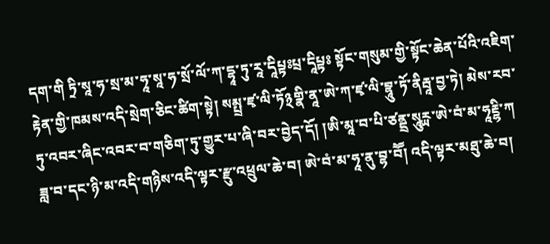དག་གི ཏྲི་སཱ་ཧ་སྲ་མ་ཧཱ་སཱ་ཧ་སྲོ་ལོ་ཀ་དྷཱ་ཏུ་རཱ་དཱིཔྟཿཔྲ་དཱིཔྟཿ སྟོང་གསུམ་གྱི་སྟོང་ཆེན་པོའི་འཇིག་རྟེན་གྱི་ཁམས་འདི་སྲེག་ཅིང་ཚིག་སྟེ། སམྤྲ་ཛྭ་ལི་ཏོ྅གྣི་ནཱ་ཨེ་ཀ་ཛྭ་ལི་བྷཱུ་ཏོ་ནིརྦཱ་བྱ་ཏེ། མེས་རབ་ཏུ་འབར་ཞིང་འབར་བ་གཅིག་ཏུ་གྱུར་པ་ཞི་བར་བྱེད་དོ། །ཨི་མཱ་བ་པི་ཙནྡྲ་སཱུཪྻ་ཨེ་བཾ་མ་ཧཱརྔྷི་ཀ ཟླ་བ་དང་ཉི་མ་འདི་གཉིས་འདི་ལྟར་རྫུ་འཕྲུལ་ཆེ་བ། ཨེ་བཾ་མ་ཧཱ་ནུ་བྷ་བཽ། འདི་ལྟར་མཐུ་ཆེ་བ།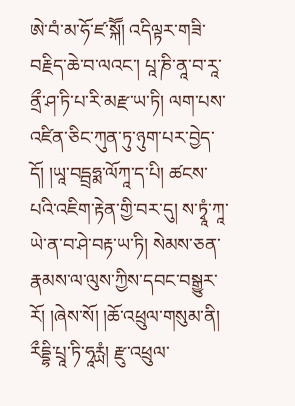ཨེ་བཾ་མ་ཧོ་ཛ་སྐཽ། འདིལྟར་གཟི་བརྗིད་ཆེ་བ་ལའང་། པཱ་ཎི་ནཱ་བ་རཱ་ནྲྀ་ཤ་ཏི་པ་རི་མརྫ་ཡ་ཏི། ལག་པས་འཛིན་ཅིང་ཀུན་ཏུ་ཉུག་པར་བྱེད་དོ། །ཡཱ་བདྦྲཧྨ་ལོཀཱ་ད་པི། ཚངས་པའི་འཇིག་རྟེན་གྱི་བར་དུ། ས་ཏྭཱཾ་ཀཱ་ཡེ་ན་བ་ཤེ་བརྟ་ཡ་ཏི། སེམས་ཅན་རྣམས་ལ་ལུས་ཀྱིས་དབང་བསྒྱུར་རོ། །ཞེས་སོ། །ཆོ་འཕྲུལ་གསུམ་ནི། རྀདྡྷི་པྲཱ་ཏི་ཧཱཪྻཾ། རྫུ་འཕྲུལ་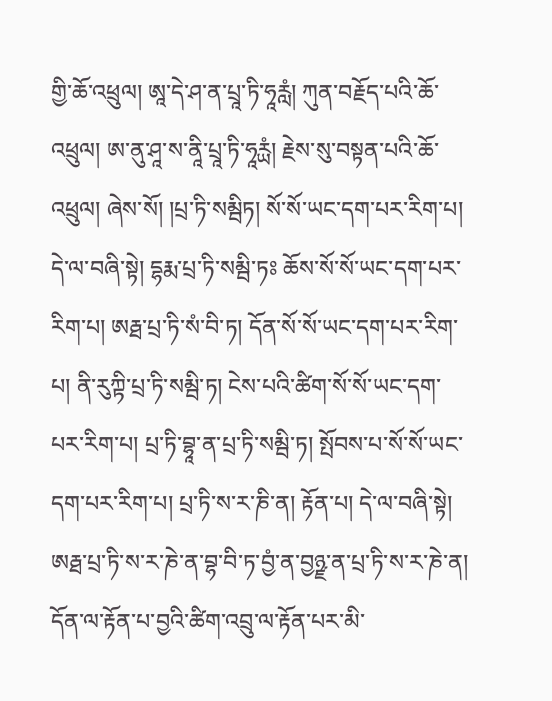གྱི་ཆོ་འཕྲུལ། ཨཱ་དེ་ཤ་ན་པྲཱ་ཏི་ཧཱརླཾ། ཀུན་བརྗོད་པའི་ཆོ་འཕྲུལ། ཨ་ནུ་ཤཱ་ས་ནཱི་པྲཱ་ཏི་ཧཱཪྻཾ། རྗེས་སུ་བསྟན་པའི་ཆོ་འཕྲུལ། ཞེས་སོ། །པྲ་ཏི་སམྦིཏ། སོ་སོ་ཡང་དག་པར་རིག་པ། དེ་ལ་བཞི་སྟེ། དྷརྨ་པྲ་ཏི་སམྦི་ཏཿ ཆོས་སོ་སོ་ཡང་དག་པར་རིག་པ། ཨརྠ་པྲ་ཏི་སཾ་བི་ཏ། དོན་སོ་སོ་ཡང་དག་པར་རིག་པ། ནི་རུཀྟི་པྲ་ཏི་སམྦི་ཏ། ངེས་པའི་ཚིག་སོ་སོ་ཡང་དག་པར་རིག་པ། པྲ་ཏི་བྷཱ་ན་པྲ་ཏི་སམྦི་ཏ། སྤོབས་པ་སོ་སོ་ཡང་དག་པར་རིག་པ། པྲ་ཏི་ས་ར་ཎི་ན། རྟོན་པ། དེ་ལ་བཞི་སྟེ། ཨརྠ་པྲ་ཏི་ས་ར་ཎེ་ན་བྷ་བི་ཏ་བྱཾ་ན་བྱཉྫ་ན་པྲ་ཏི་ས་ར་ཎེ་ན། དོན་ལ་རྟོན་པ་བྱའི་ཚིག་འབྲུ་ལ་རྟོན་པར་མི་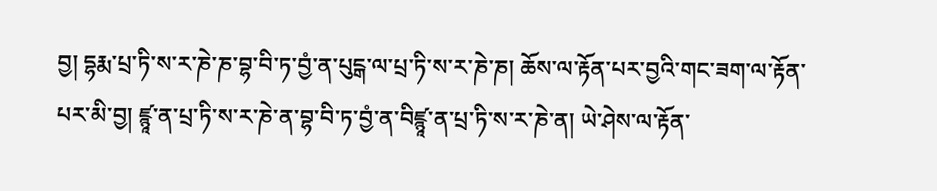བྱ། དྷརྨ་པྲ་ཏི་ས་ར་ཎེ་ཎ་བྷ་བི་ཏ་བྱཾ་ན་པུངྒ་ལ་པྲ་ཏི་ས་ར་ཎེ་ཎ། ཆོས་ལ་རྟོན་པར་བྱའི་གང་ཟག་ལ་རྟོན་པར་མི་བྱ། ཛྙཱ་ན་པྲ་ཏི་ས་ར་ཎེ་ན་བྷ་བི་ཏ་བྱཾ་ན་བིཛྙཱ་ན་པྲ་ཏི་ས་ར་ཎེ་ན། ཡེ་ཤེས་ལ་རྟོན་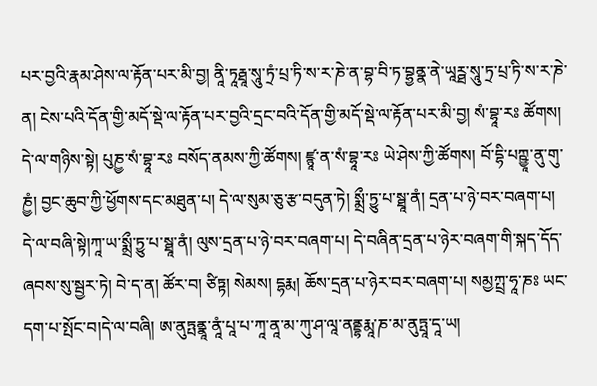པར་བྱའི་རྣམ་ཤེས་ལ་རྟོན་པར་མི་བྱ། ནཱི་ཏཱརྠཱ་སཱུ་ཏྲཾ་པྲ་ཏི་ས་ར་ཎེ་ན་བྷ་བི་ཏ་བྷྱནྣ་ནེ་ཡཱཪྠ་སཱུ་ཏྲ་པྲ་ཏི་ས་ར་ཎེ་ན། ངེས་པའི་དོན་གྱི་མདོ་སྡེ་ལ་རྟོན་པར་བྱའི་དྲང་བའི་དོན་གྱི་མདོ་སྡེ་ལ་རྟོན་པར་མི་བྱ། སཾ་བྷཱ་རཿ ཚོགས། དེ་ལ་གཉིས་སྟེ། པུཎྱ་སཾ་བྷཱ་རཿ བསོད་ནམས་ཀྱི་ཚོགས། ཛྙཱ་ན་སཾ་བྷཱ་རཿ ཡེ་ཤེས་ཀྱི་ཚོགས། བོ་དྷི་པཀྵྱཱ་ནུ་གུ་ཎྱཾ། བྱང་ཆུབ་ཀྱི་ཕྱོགས་དང་མཐུན་པ། དེ་ལ་སུམ་ཅུ་རྩ་བདུན་ཏེ། སྨྲྀ་ཏྱུ་པ་སྠཱ་ནཾ། དྲན་པ་ཉེ་བར་བཞག་པ། དེ་ལ་བཞི་སྟེ།ཀཱ་ཡ་སྨྲྀ་ཏྱུ་པ་སྠཱ་ནཾ། ལུས་དྲན་པ་ཉེ་བར་བཞག་པ། དེ་བཞིན་དྲན་པ་ཉེར་བཞག་གི་སྐད་དོད་ཞབས་སུ་སྦྱར་ཏེ། བེ་ད་ན། ཚོར་བ། ཙིཏྟ། སེམས། དྷརྨ། ཆོས་དྲན་པ་ཉེར་བར་བཞག་པ། སམྱཀྤྲ་ཧཱ་ཎཿ ཡང་དག་པ་སྤོང་བ།དེ་ལ་བཞི། ཨ་ནུཏྤནྣཱ་ནཱཾ་པཱ་པ་ཀཱ་ནཱ་མ་ཀུ་ཤ་ལཱ་ནནྡྷརྨཱ་ཎ་མ་ནུཏྤཱ་དཱ་ཡ།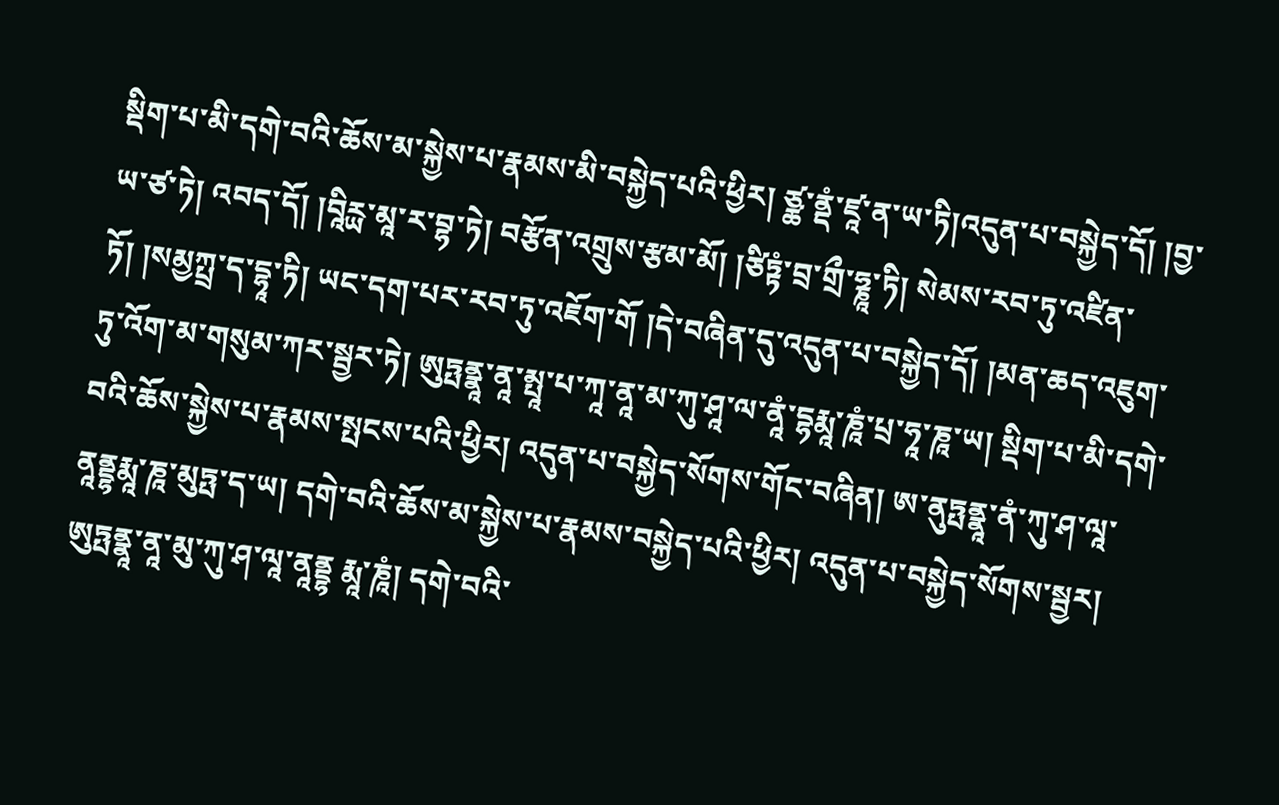སྡིག་པ་མི་དགེ་བའི་ཆོས་མ་སྐྱེས་པ་རྣམས་མི་བསྐྱེད་པའི་ཕྱིར། ཙྪ་ནྡཾ་ཛཱ་ན་ཡ་ཏི།འདུན་པ་བསྐྱེད་དོ། །བྱ་ཡ་ཙ་ཏེ། འབད་དོ། །བཱིཪྻ་མཱ་ར་བྷ་ཏེ། བརྩོན་འགྲུས་རྩམ་མོ། །ཙིཏྟཾ་བྲ་གྲྀ་ཧྞཱ་ཏི། སེམས་རབ་ཏུ་འཛིན་ཏོ། །སམྱཀྤྲ་ད་དྷཱ་ཏི། ཡང་དག་པར་རབ་ཏུ་འཇོག་གོ །དེ་བཞིན་དུ་འདུན་པ་བསྐྱེད་དོ། །མན་ཆད་འཇུག་ཏུ་འོག་མ་གསུམ་ཀར་སྦྱར་ཏེ། ཨུཏྤནྣཱ་ནཱ་མྤཱ་པ་ཀཱ་ནཱ་མ་ཀུ་ཤཱ་ལ་ནཱཾ་དྷརྨཱ་ཎཱཾ་པྲ་ཧཱ་ཎཱ་ཡ། སྡིག་པ་མི་དགེ་བའི་ཆོས་སྐྱེས་པ་རྣམས་སྤངས་པའི་ཕྱིར། འདུན་པ་བསྐྱེད་སོགས་གོང་བཞིན། ཨ་ནུཏྤནྣཱ་ནཾ་ཀུ་ཤ་ལཱ་ནཱནྡྷརྨཱ་ཎཱ་མུཏྤ་ད་ཡ། དགེ་བའི་ཆོས་མ་སྐྱེས་པ་རྣམས་བསྐྱེད་པའི་ཕྱིར། འདུན་པ་བསྐྱེད་སོགས་སྦྱར། ཨུཏྤནྣཱ་ནཱ་མུ་ཀུ་ཤ་ལཱ་ནཱནྡྷ རྨཱ་ཎཱཾ། དགེ་བའི་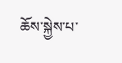ཆོས་སྐྱེས་པ་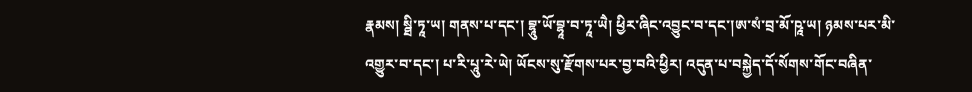རྣམས། སྠི་ཏཱ་ཡ། གནས་པ་དང་། བྷཱུ་ཡོ་བྷཱ་བ་ཏཱ་ཡཻ། ཕྱིར་ཞིང་འབྱུང་བ་དང་།ཨ་སཾ་བྲ་མོ་ཥཱ་ཡ། ཉམས་པར་མི་འགྱུར་བ་དང་། པ་རི་པཱུ་རེ་ཡེ། ཡོངས་སུ་རྫོགས་པར་བྱ་བའི་ཕྱིར། འདུན་པ་བསྐྱེད་དོ་སོགས་གོང་བཞིན་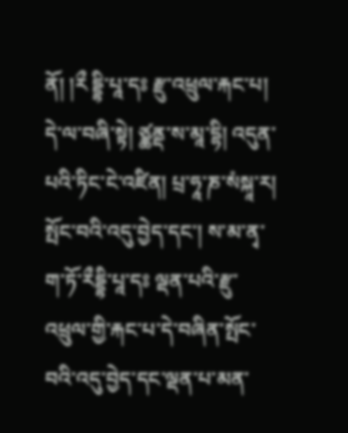ནོ། །རྀ དྡྷི་པཱ་དཿ རྫུ་འཕྲུལ་རྐང་པ། དེ་ལ་བཞི་སྟེ། ཙྪནྡ་ས་མཱ་དྷི། འདུན་པའི་ཏིང་ངེ་འཛིན། པྲ་ཧཱ་ཎ་སཾསྐཱ་ར། སྤོང་བའི་འདུ་བྱེད་དང་། ས་མ་ནྭ་ག་ཏོ་རྀདྡྷི་པཱ་དཿ ལྡན་པའི་རྫུ་འཕྲུལ་གྱི་རྐང་པ་དེ་བཞིན་སྤོང་བའི་འདུ་བྱེད་དང་ལྡན་པ་མན་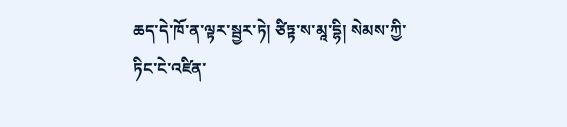ཆད་དེ་ཁོ་ན་ལྟར་སྦྱར་ཏེ། ཙིཏྟ་ས་མཱ་དྷི། སེམས་ཀྱི་ཏིང་ངེ་འཛིན་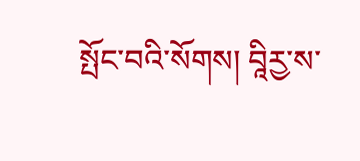སྤོང་བའི་སོགས། བཱིརྱ་ས་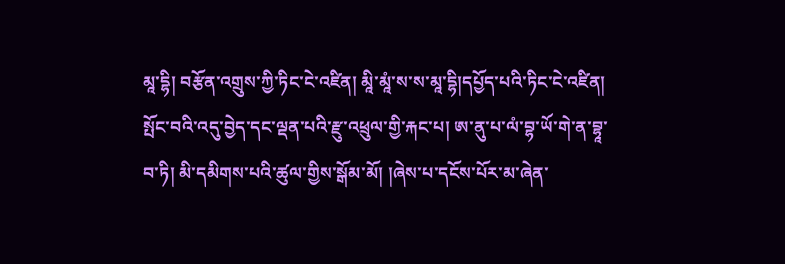མཱ་དྷི། བརྩོན་འགྲུས་ཀྱི་ཏིང་ངེ་འཛིན། མཱི་མཱཾ་ས་ས་མཱ་དྷི།དཔྱོད་པའི་ཏིང་ངེ་འཛིན། སྤོང་བའི་འདུ་བྱེད་དང་ལྡན་པའི་རྫུ་འཕྲུལ་གྱི་རྐང་པ། ཨ་ནུ་པ་ལཾ་བྷ་ཡོ་གེ་ན་བྷཱ་བ་ཏི། མི་དམིགས་པའི་ཚུལ་གྱིས་སྒོམ་མོ། །ཞེས་པ་དངོས་པོར་མ་ཞེན་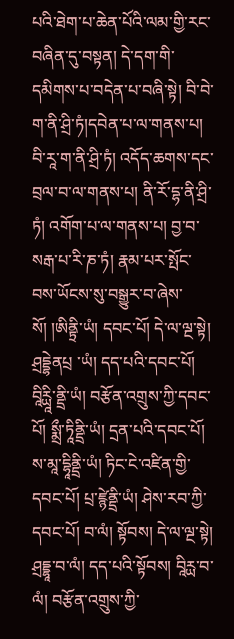པའི་ཐེག་པ་ཆེན་པོའི་ལམ་གྱི་རང་བཞིན་དུ་བསྟན། དེ་དག་གི་དམིགས་པ་བདེན་པ་བཞི་སྟེ། བི་བེ་ག་ནི་ཤྲི་ཏཾ།དབེན་པ་ལ་གནས་པ། བི་རཱ་ག་ནི་ཤྲི་ཏཾ། འདོད་ཆགས་དང་བྲལ་བ་ལ་གནས་པ། ནི་རོ་དྷ་ནི་ཤྲི་ཏཾ། འགོག་པ་ལ་གནས་པ། བྱ་བ་སརྒ་པ་རི་ཎ་ཏཾ། རྣམ་པར་སྤོང་བས་ཡོངས་སུ་བསྒྱུར་བ་ཞེས་སོ། །ཨིནྟྲི་ཡཾ། དབང་པོ། དེ་ལ་ལྔ་སྟེ། ཤྲདྡྷེནཔྲ ་ཡཾ། དད་པའི་དབང་པོ། བཱིཪྻཱི་ནྡྲི་ཡཾ། བརྩོན་འགྲུས་ཀྱི་དབང་པོ། སྨྲྀ་ཏཱིནྡྲི་ཡཾ། དྲན་པའི་དབང་པོ། ས་མཱ་དྷཱིནྡྲི་ཡཾ། ཏིང་ངེ་འཛིན་གྱི་དབང་པོ། པྲ་ཛྙེནྡྲི་ཡཾ། ཤེས་རབ་ཀྱི་དབང་པོ། བ་ལཾ། སྟོབས། དེ་ལ་ལྔ་སྟེ། ཤྲདྡྷཱ་བ་ལཾ། དད་པའི་སྟོབས། བཱིཪྻ་བ་ལཾ། བརྩོན་འགྲུས་ཀྱི་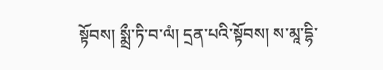སྟོབས། སྨྲྀ་ཏི་བ་ལཾ། དྲན་པའི་སྟོབས། ས་མཱ་དྷི་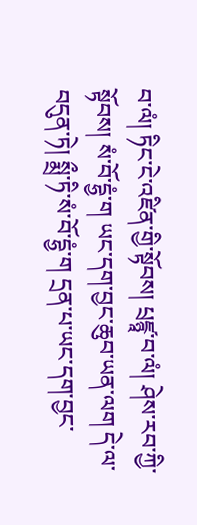བ་ལཾ། ཏིང་ངེ་འཛིན་གྱི་སྟོབས། པྲཛྙཱ་བ་ལཾ། ཤེས་རབ་ཀྱི་སྟོབས། སཾ་བོ་དྷྱཾ་ག ཡང་དག་བྱང་ཆུབ་ཡན་ལག དེ་ལ་བདུན་ཏེ། སྨྲྀ་ཏི་སཾ་བོ་དྷྱཾ་ག དྲན་པ་ཡང་དག་བྱང་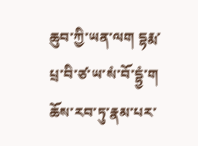ཆུབ་ཀྱི་ཡན་ལག དྷརྨ་པྲ་བི་ཙ་ཡ་སཾ་བོ་དྷྱཾ་ག ཆོས་རབ་ཏུ་རྣམ་པར་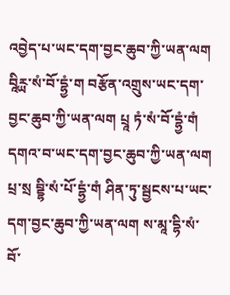འབྱེད་པ་ཡང་དག་བྱང་ཆུབ་ཀྱི་ཡན་ལག བཱིཪྻ་སཾ་བོ་དྷྱཾ་ག བརྩོན་འགྲུས་ཡང་དག་བྱང་ཆུབ་ཀྱི་ཡན་ལག པྲཱ ཏཾ་སཾ་བོ་དྷྱཾ་གཾ དགའ་བ་ཡང་དག་བྱང་ཆུབ་ཀྱི་ཡན་ལག པྲ་སྲ བྡྷི་སཾ་པོ་དྷྱཾ་གཾ ཤིན་ཏུ་སྦྱངས་པ་ཡང་དག་བྱང་ཆུབ་ཀྱི་ཡན་ལག ས་མཱ་དྷི་སཾ་བོ་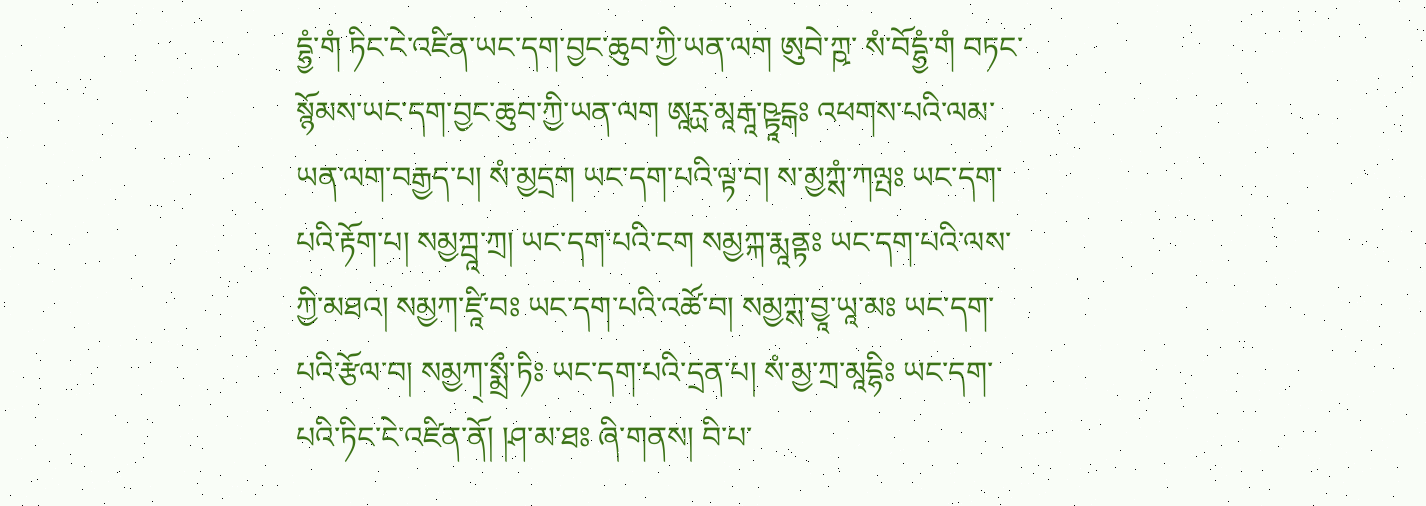དྷྱཾ་གཾ ཏིང་ངེ་འཛིན་ཡང་དག་བྱང་ཆུབ་ཀྱི་ཡན་ལག ཨུབེ་ཀྵ་ སཾ་བོདྷྱཾ་གཾ བཏང་སྙོམས་ཡང་དག་བྱང་ཆུབ་ཀྱི་ཡན་ལག ཨཱཪྻ་མཱརྒཱ་ཥྟཱངྒཿ འཕགས་པའི་ལམ་ཡན་ལག་བརྒྱད་པ། སཾ་མྱདྲག ཡང་དག་པའི་ལྟ་བ། ས་མྱཀྶཾ་ཀལྤཿ ཡང་དག་པའི་རྟོག་པ། སམྱཀྦཱ་ཀྲ། ཡང་དག་པའི་ངག སམྱཀྐ་རྨཱནྟཿ ཡང་དག་པའི་ལས་ཀྱི་མཐའ། སམྱཀ་ཛཱི་བཿ ཡང་དག་པའི་འཚོ་བ། སམྱཀྶ་བྱཱ་ཡཱ་མཿ ཡང་དག་པའི་རྩོལ་བ། སམྱཀ྄་སྨྲྀ་ཏིཿ ཡང་དག་པའི་དྲན་པ། སཾ་མྱ་ཀྲ་མཱདྷིཿ ཡང་དག་པའི་ཏིང་ངེ་འཛིན་ནོ། །ཤ་མ་ཐཿ ཞི་གནས། བི་པ་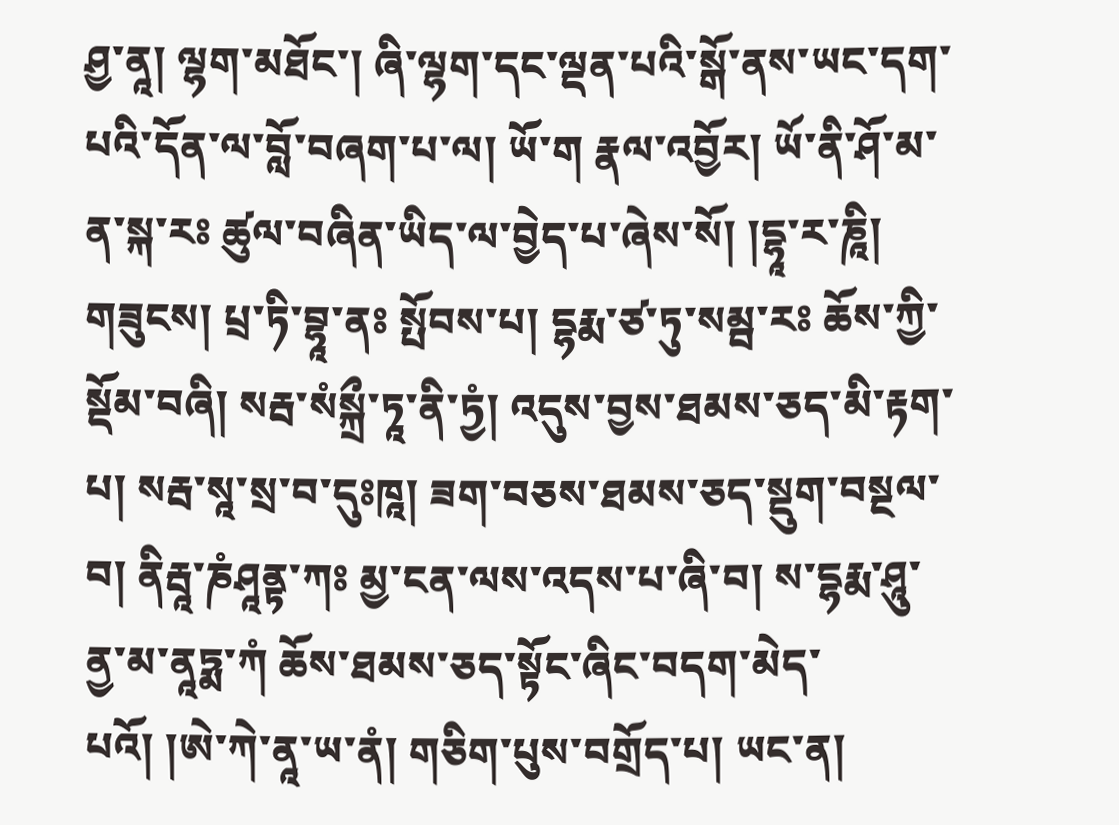ཤྱ་ནཱ། ལྷག་མཐོང་། ཞི་ལྷག་དང་ལྡན་པའི་སྒོ་ནས་ཡང་དག་པའི་དོན་ལ་བློ་བཞག་པ་ལ། ཡོ་ག རྣལ་འབྱོར། ཡོ་ནི་ཤོ་མ་ན་སྐ་རཿ ཚུལ་བཞིན་ཡིད་ལ་བྱེད་པ་ཞེས་སོ། །དྷཱ་ར་ཎཱི། གཟུངས། པྲ་ཏི་བྷཱ་ནཿ སྤོབས་པ། དྷརྨ་ཙ་ཏུ་སམྦ་རཿ ཆོས་ཀྱི་སྡོམ་བཞི། སརྦ་སཾསྐྲྀ་ཏཱ་ནི་ཏྱཾ། འདུས་བྱས་ཐམས་ཅད་མི་རྟག་པ། སརྦ་སཱ་སྲ་བ་དུཿཁཱ། ཟག་བཅས་ཐམས་ཅད་སྡུག་བསྔལ་བ། ནིརྦཱ་ཎཾཤཱནྟ་ཀཿ མྱ་ངན་ལས་འདས་པ་ཞི་བ། ས་དྷརྨ་ཤཱུ་ནྱ་མ་ནཱཏྨ་ཀཾ ཆོས་ཐམས་ཅད་སྟོང་ཞིང་བདག་མེད་པའོ། །ཨེ་ཀེ་ནཱ་ཡ་ནཾ། གཅིག་པུས་བགྲོད་པ། ཡང་ན།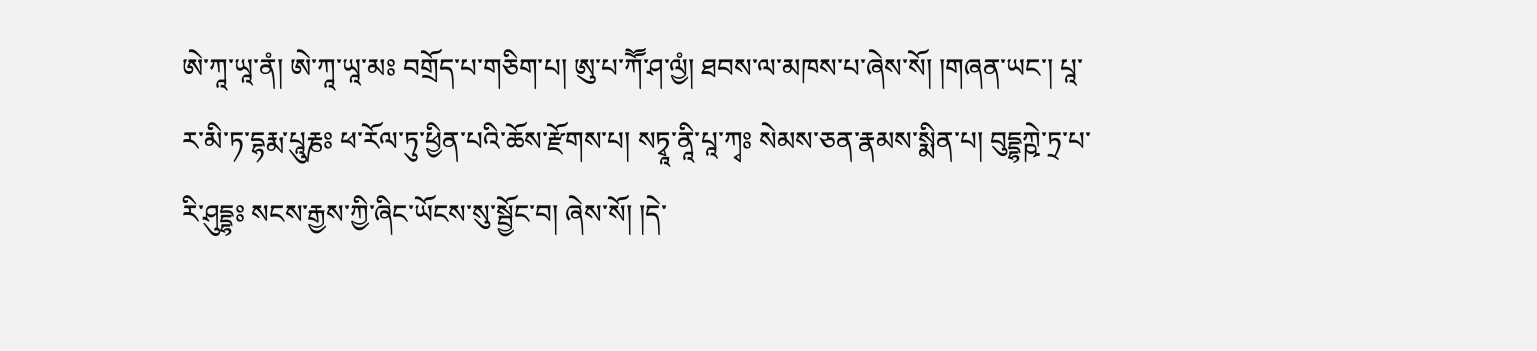ཨེ་ཀཱ་ཡཱ་ནཾ། ཨེ་ཀཱ་ཡཱ་མཿ བགྲོད་པ་གཅིག་པ། ཨུ་པ་ཀཽ་ཤ་ལྱཾ། ཐབས་ལ་མཁས་པ་ཞེས་སོ། །གཞན་ཡང་། པཱ་ར་མི་ཏ་དྷརྨ་པཱུརྞཿ ཕ་རོལ་ཏུ་ཕྱིན་པའི་ཆོས་རྫོགས་པ། སཏྭཱ་ནཱི་པཱ་ཀྭཿ སེམས་ཅན་རྣམས་སྨིན་པ། བུདྡྷཀྵེ་ཏྲ་པ་རི་ཤུདྡྷཿ སངས་རྒྱས་ཀྱི་ཞིང་ཡོངས་སུ་སྦྱོང་བ། ཞེས་སོ། །དེ་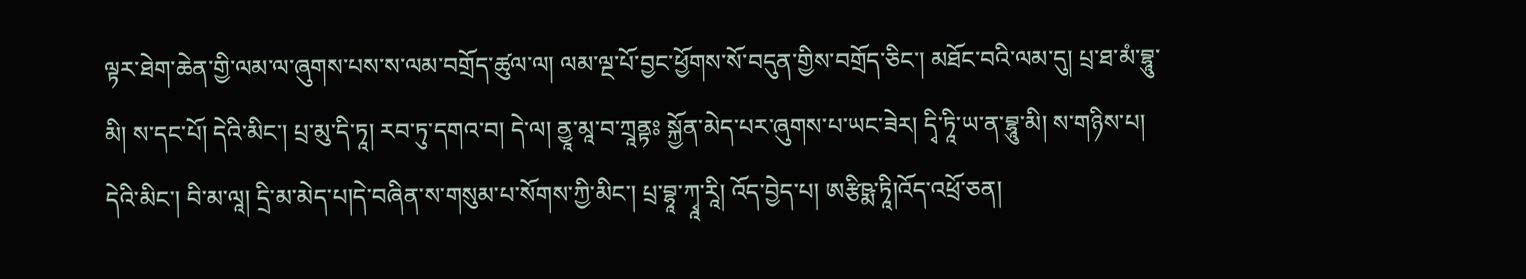ལྟར་ཐེག་ཆེན་གྱི་ལམ་ལ་ཞུགས་པས་ས་ལམ་བགྲོད་ཚུལ་ལ། ལམ་ལྔ་པོ་བྱང་ཕྱོགས་སོ་བདུན་གྱིས་བགྲོད་ཅིང་། མཐོང་བའི་ལམ་དུ། པྲ་ཐ་མཾ་བྷཱུ་མི། ས་དང་པོ། དེའི་མིང་། པྲ་མུ་དི་ཏཱ། རབ་ཏུ་དགའ་བ། དེ་ལ། ནྱཱ་མཱ་བ་ཀྲཱནྟཿ སྐྱོན་མེད་པར་ཞུགས་པ་ཡང་ཟེར། དྭི་ཏཱི་ཡ་ན་བྷཱུ་མི། ས་གཉིས་པ། དེའི་མིང་། བི་མ་ལཱ། དྲི་མ་མེད་པ།དེ་བཞིན་ས་གསུམ་པ་སོགས་ཀྱི་མིང་། པྲ་བྷཱ་ཀྭཱ་རཱི། འོད་བྱེད་པ། ཨརྩིཥྨ་ཏཱི།འོད་འཕྲོ་ཅན།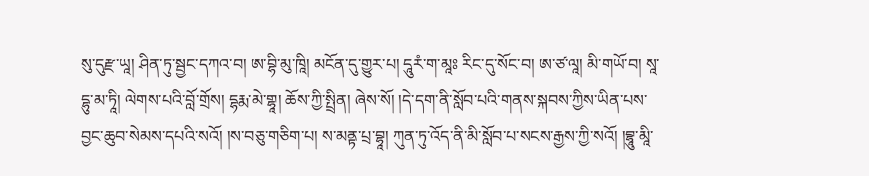སུ་དུརྫ་ཡཱ། ཤིན་ཏུ་སྦྱང་དཀའ་བ། ཨ་བྷི་མུ་ཁཱི། མངོན་དུ་གྱུར་པ། དཱུརཾ་ག་མཱཿ རིང་དུ་སོང་བ། ཨ་ཙ་ལཱ། མི་གཡོ་བ། སཱ་དྷུ་མ་ཏཱི། ལེགས་པའི་བློ་གྲོས། དྷརྨ་མེ་གྷཱ། ཆོས་ཀྱི་སྤྲིན། ཞེས་སོ། །དེ་དག་ནི་སློབ་པའི་གནས་སྐབས་ཀྱིས་ཡིན་པས་བྱང་ཆུབ་སེམས་དཔའི་སའོ། །ས་བཅུ་གཅིག་པ། ས་མནྟ་པྲ་བྷཱ། ཀུན་ཏུ་འོད་ནི་མི་སློབ་པ་སངས་རྒྱས་ཀྱི་སའོ། །བྷཱུ་མཱི་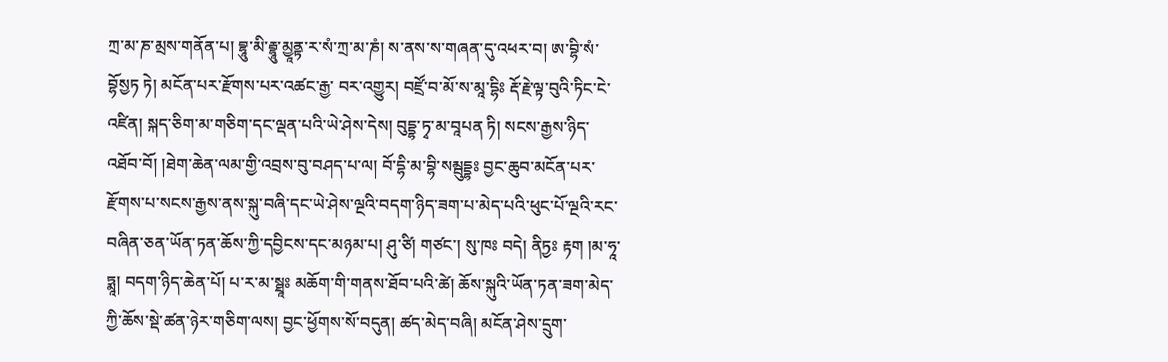ཀྲ་མ་ཎ་མྲས་གནོན་པ། བྷཱུ་མི་རྦྷཱུ་མྱཱནྟ་ར་སཾ་ཀྲ་མ་ཎཾ། ས་ནས་ས་གཞན་དུ་འཕར་བ། ཨ་བྷི་སཾ་བྷོསྱཏ ཏེ། མངོན་པར་རྫོགས་པར་འཚང་རྒྱ་ བར་འགྱུར། བཛྲོ་བ་མོ་ས་མཱ་དྷིཿ རྡོ་རྗེ་ལྟ་བུའི་ཏིང་ངེ་འཛིན། སྐད་ཅིག་མ་གཅིག་དང་ལྡན་པའི་ཡེ་ཤེས་དེས། བུདྡྷ་ཏྭ་མ་བཱཔན ཏི། སངས་རྒྱས་ཉིད་འཐོབ་བོ། །ཐེག་ཆེན་ལམ་གྱི་འབྲས་བུ་བཤད་པ་ལ། བོ་དྷི་མ་བྷི་སམྦུདྡྷཿ བྱང་ཆུབ་མངོན་པར་རྫོགས་པ་སངས་རྒྱས་ནས་སྐུ་བཞི་དང་ཡེ་ཤེས་ལྔའི་བདག་ཉིད་ཟག་པ་མེད་པའི་ཕུང་པོ་ལྔའི་རང་བཞིན་ཅན་ཡོན་ཏན་ཆོས་ཀྱི་དབྱིངས་དང་མཉམ་པ། ཤུ་ཙི། གཙང་། སུ་ཁཿ བདེ། ནིཏྱཿ རྟག །མ་ཧཱ་ཏྨཱ། བདག་ཉིད་ཆེན་པོ། པ་ར་མ་སྠཱཿ མཆོག་གི་གནས་ཐོབ་པའི་ཚེ། ཆོས་སྐུའི་ཡོན་ཏན་ཟག་མེད་ཀྱི་ཆོས་སྡེ་ཚན་ཉེར་གཅིག་ལས། བྱང་ཕྱོགས་སོ་བདུན། ཚད་མེད་བཞི། མངོན་ཤེས་དྲུག་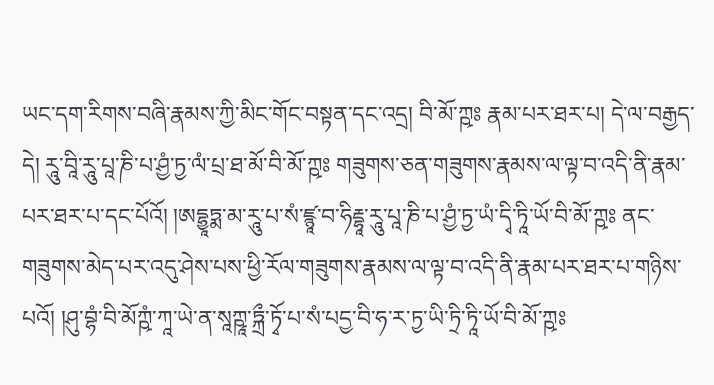ཡང་དག་རིགས་བཞི་རྣམས་ཀྱི་མིང་གོང་བསྟན་དང་འདྲ། བི་མོ་ཀྵཿ རྣམ་པར་ཐར་པ། དེ་ལ་བརྒྱད་དེ། རཱུ་བཱི་རཱུ་པཱ་ཎི་པ་ཤྱཾ་ཏྱ་ལཾ་པྲ་ཐ་མོ་བི་མོ་ཀྵཿ གཟུགས་ཅན་གཟུགས་རྣམས་ལ་ལྟ་བ་འདི་ནི་རྣམ་པར་ཐར་པ་དང་པོའོ། །ཨདྷྱཱཏྨ་མ་རཱུ་པ་སཾ་ཛྙཱ་བ་ཧིརྡྷཱ་རཱུ་པཱ་ཎི་པ་ཤྱཾ་ཏྱ་ཡཾ་དྭི་ཏཱི་ཡོ་བི་མོ་ཀྵཿ ནང་གཟུགས་མེད་པར་འདུ་ཤེས་པས་ཕྱི་རོལ་གཟུགས་རྣམས་ལ་ལྟ་བ་འདི་ནི་རྣམ་པར་ཐར་པ་གཉིས་པའོ། །ཤུ་བྷཾ་བི་མོཀྵཾ་ཀཱ་ཡེ་ན་སཱཀྵཱ་ཏྐྲྀ་ཏྭོ་པ་སཾ་པདྱ་བི་ཧ་ར་ཏྱ་ཡི་ཏྲི་ཏཱི་ཡོ་བི་མོ་ཀྵཿ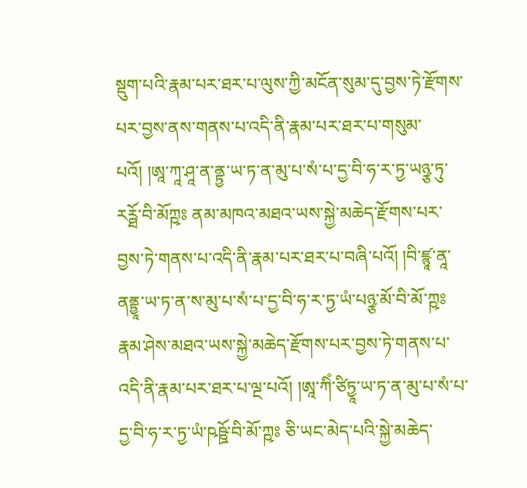སྡུག་པའི་རྣམ་པར་ཐར་པ་ལུས་ཀྱི་མངོན་སུམ་དུ་བྱས་ཏེ་རྫོགས་པར་བྱས་ནས་གནས་པ་འདི་ནི་རྣམ་པར་ཐར་པ་གསུམ་པའོ། །ཨཱ་ཀཱ་ཤཱ་ན་ནྟྱ་ཡ་ཏ་ན་མུ་པ་སཾ་པ་དྱ་བི་ཧ་ར་ཏྱ་ཡཉྩ་ཏུ་རཪྠོ་བི་མོཀྵཿ ནམ་མཁའ་མཐའ་ཡས་སྐྱེ་མཆེད་རྫོགས་པར་བྱས་ཏེ་གནས་པ་འདི་ནི་རྣམ་པར་ཐར་པ་བཞི་པའོ། །བི་ཛྙཱ་ནཱ་ནནྟྱཱ་ཡ་ཏ་ན་ས་མུ་པ་སཾ་པ་དྱ་བི་ཧ་ར་ཏྱ་ཡཾ་པཉྩ་མོ་བི་མོ་ཀྵཿ རྣམ་ཤེས་མཐའ་ཡས་སྐྱེ་མཆེད་རྫོགས་པར་བྱས་ཏེ་གནས་པ་འདི་ནི་རྣམ་པར་ཐར་པ་ལྔ་པའོ། །ཨཱ་ཀིཾ་ཙིཏྱཱ་ཡ་ཏ་ན་མུ་པ་སཾ་པ་དྱ་བི་ཧ་ར་ཏྱ་ཡཾ་ཥཥྛོ་བི་མོ་ཀྵཿ ཅི་ཡང་མེད་པའི་སྐྱེ་མཆེད་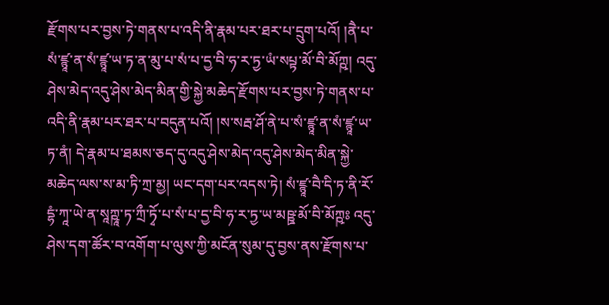རྫོགས་པར་བྱས་ཏེ་གནས་པ་འདི་ནི་རྣམ་པར་ཐར་པ་དྲུག་པའོ། །ནཻ་པ་སཾ་ཛྙཱ་ན་སཾ་ཛྙཱ་ཡ་ཏ་ན་མུ་པ་སཾ་པ་དྱ་བི་ཧ་ར་ཏྱ་ཡཾ་སཔྟ་མོ་བི་མོཀྵ། འདུ་ཤེས་མེད་འདུ་ཤེས་མེད་མིན་གྱི་སྐྱེ་མཆེད་རྫོགས་པར་བྱས་ཏེ་གནས་པ་འདི་ནི་རྣམ་པར་ཐར་པ་བདུན་པའོ། །ས་སརྦ་ཤོ་ནེ་པ་སཾ་ཛྙཱ་ན་སཾ་ཛྙཱ་ཡ་ཏ་ནཾ། དེ་རྣམ་པ་ཐམས་ཅད་དུ་འདུ་ཤེས་མེད་འདུ་ཤེས་མེད་མིན་སྐྱེ་མཆེད་ལས་ས་མ་ཏི་ཀྲ་མྱ། ཡང་དག་པར་འདས་ཏེ། སཾ་ཛྙཱ་བཻ་དི་ཏ་ནི་རོ་དྷཾ་ཀཱ་ཡེ་ན་སཱཀྵཱ་ཏ་ཀྲྀ་ཏྭོ་པ་སཾ་པ་དྱ་བི་ཧ་ར་ཏྱ་ཡ་མཥྛ་མོ་བི་མོཀྵཿ འདུ་ཤེས་དག་ཚོར་བ་འགོག་པ་ལུས་ཀྱི་མངོན་སུམ་དུ་བྱས་ནས་རྫོགས་པ་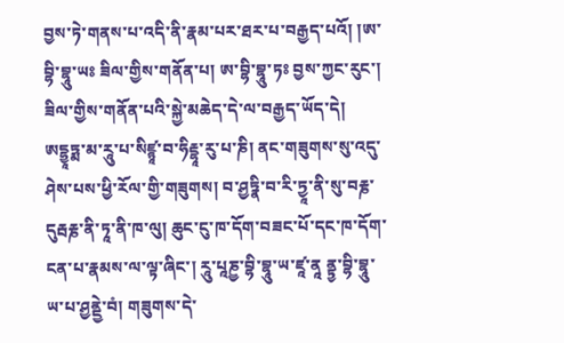བྱས་ཏེ་གནས་པ་འདི་ནི་རྣམ་པར་ཐར་པ་བརྒྱད་པའོ། །ཨ་བྷི་བྷཱུ་ཡཿ ཟིལ་གྱིས་གནོན་པ། ཨ་བྷི་བྷཱུ་ཏཿ བྱས་ཀྱང་རུང་། ཟིལ་གྱིས་གནོན་པའི་སྐྱེ་མཆེད་དེ་ལ་བརྒྱད་ཡོད་དེ། ཨདྷྱཱཏྨ་མ་རཱུ་པ་སིཛྙཱ་བ་ཧིརྡྷཱ་རུ་པ་ཎི། ནང་གཟུགས་སུ་འདུ་ཤེས་པས་ཕྱི་རོལ་གྱི་གཟུགས། བ་ཤྱཏྣི་བ་རི་ཏྱཱ་ནི་སུ་བརྞ་དུརྦརྞ་ནི་ཏཱ་ནི་ཁ་ལུ། ཆུང་ངུ་ཁ་དོག་བཟང་པོ་དང་ཁ་དོག་ངན་པ་རྣམས་ལ་ལྟ་ཞིང་། རཱུ་པཱཎྱ་བྷི་བྷཱུ་ཡ་ཛཱ་ནཱ ནྟྱ་བྷི་བྷཱུ་ཡ་པ་ཤྱནྡྱེ་བཾ། གཟུགས་དེ་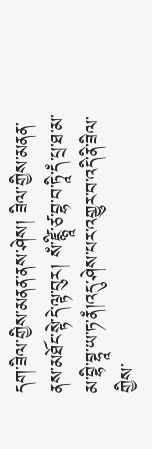དག་ཟིལ་གྱིས་མནན་ནས་ཤེས། ཟིལ་གྱིས་མནན་ནས་མཐོང་སྟེ་དེ་ལྟ་བུར། སཾ་ཛྙཱི་ཙ་བྷ་བ་ཏཱི་དཾ་པྲ་ཐ་མ་མ་བྷི་བྷཱ་ཡ་ཏ་ནཾ།འདུ་ཤེས་པར་འགྱུར་བ་འདི་ནི་ཟིལ་གྱིས་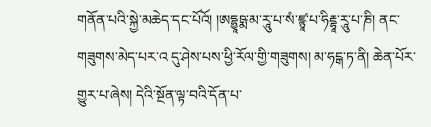གནོན་པའི་སྐྱེ་མཆེད་དང་པོའོ། །ཨདྷྱཱཥྨ་མ་རཱུ་པ་སཾ་ཛྙཱ་པ་ཧིརྡྷཱ་རཱུ་པ་ཎི། ནང་གཟུགས་མེད་པར་འ དུ་ཤེས་པས་ཕྱི་རོལ་གྱི་གཟུགས། མ་ཧངྒ་ཏ་ནི། ཆེན་པོར་གྱུར་པ་ཞེས། དེའི་སྔོན་ལྟ་བའི་དོན་པ་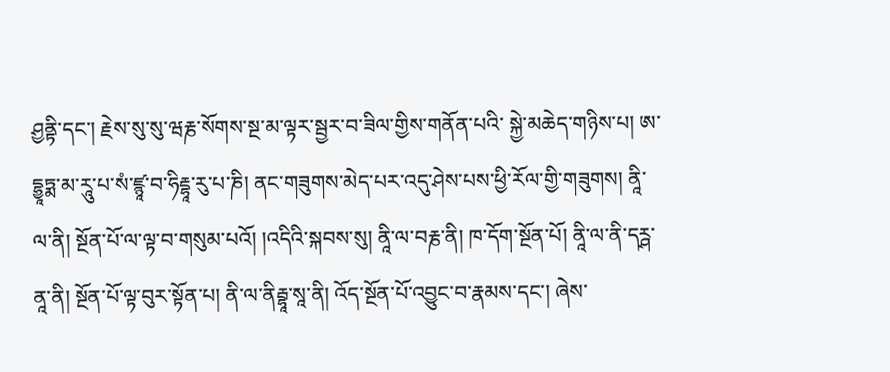ཤྱནྟི་དང་། རྗེས་སུ་སུ་ཝརྞ་སོགས་སྔ་མ་ལྟར་སྦྱར་བ་ཟིལ་གྱིས་གནོན་པའི་ སྐྱེ་མཆེད་གཉིས་པ། ཨ་དྷྱཱཏྨ་མ་རཱུ་པ་སཾ་ཛྙཱ་བ་ཧིརྡྷཱ་རུ་པ་ཎི། ནང་གཟུགས་མེད་པར་འདུ་ཤེས་པས་ཕྱི་རོལ་གྱི་གཟུགས། ནཱི་ལ་ནི། སྔོན་པོ་ལ་ལྟ་བ་གསུམ་པའོ། །འདིའི་སྐབས་སུ། ནཱི་ལ་བརྞ་ནི། ཁ་དོག་སྔོན་པོ། ནཱི་ལ་ནི་དཪྴ་ནཱ་ནི། སྔོན་པོ་ལྟ་བུར་སྟོན་པ། ནི་ལ་ནིརྦྷཱ་སཱ་ནི། འོད་སྔོན་པོ་འབྱུང་བ་རྣམས་དང་། ཞེས་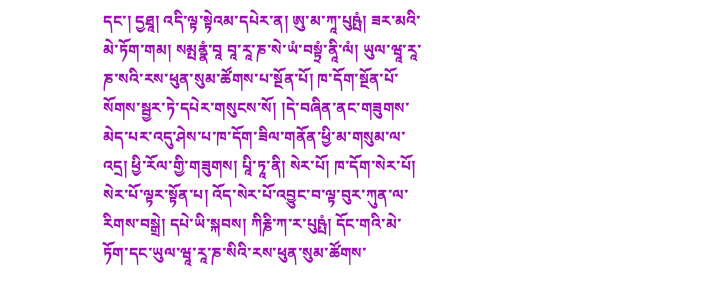དང་། དྱཐཱ། འདི་ལྟ་སྟེའམ་དཔེར་ན། ཨུ་མ་ཀཱ་པུཥྤཾ། ཟར་མའི་མེ་ཏོག་གམ། སམྤནྣཾ་བཱ བཱ་རཱ་ཎ་སེ་ཡཾ་བསྟྲཾ་ནཱི་ལཾ། ཡུལ་ཝཱ་རཱ་ཎ་སའི་རས་ཕུན་སུམ་ཚོགས་པ་སྔོན་པོ། ཁ་དོག་སྔོན་པོ་སོགས་སྦྱར་ཏེ་དཔེར་གསུངས་སོ། །དེ་བཞིན་ནང་གཟུགས་མེད་པར་འདུ་ཤེས་པ་ཁ་དོག་ཟིལ་གནོན་ཕྱི་མ་གསུམ་ལ་འདྲ། ཕྱི་རོལ་གྱི་གཟུགས། པཱི་ཏཱ་ནི། སེར་པོ། ཁ་དོག་སེར་པོ། སེར་པོ་ལྟར་སྟོན་པ། འོད་སེར་པོ་འབྱུང་བ་ལྟ་བུར་ཀུན་ལ་རིགས་བསྒྲེ། དཔེ་ཡི་སྐབས། ཀིརྞི་ཀ་ར་པུཥྤཾ། དོང་གའི་མེ་ཏོག་དང་ཡུལ་ཝཱ་རཱ་ཎ་སིའི་རས་ཕུན་སུམ་ཚོགས་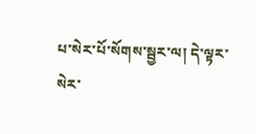པ་སེར་པོ་སོགས་སྦྱར་ལ། དེ་ལྟར་སེར་